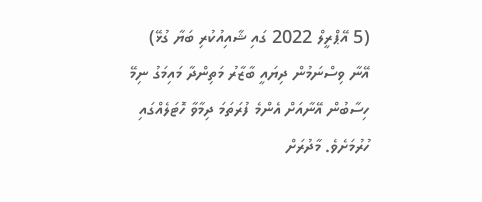(5 އޭޕްރީލް 2022 ގައި ޝާއިއުކުރި ބަޔާ ގުޅޭ)
އޭނާ ވިސްނަމުން ދިޔައީ ބާޒާރު މަތިންދާ މައިމަގު ނިމޭ ހިސާބުން އޭނާއަށް އެންމެ ފުރަތަމަ ދިމާވާ ހޮޓަލެއްގައި ހުރުމަށެވެ. މާދުރަށް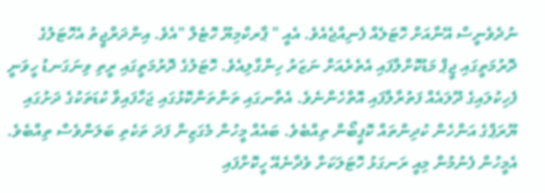ނުދެވެނީސް އޭނާއަށް ހޮޓަލެއް ފެނިއްޖެއެވެ. އެއީ " ޕާރކްމިޔޫ ހޮޓެލް "އެވެ. އިންދަރްޖީތު އެހޮޓަލުގެ ދޮރުމަތީގައި ޖީޕް މަޑުކޮށްލާފައި އެތެރެއަށް ނަޒަރު ހިންގާލިއެވެ. ހޮޓަލުގެ ދޮރުމަތީގައި ރީތި ވިނަގަނޑު ހީވަނީ ފެހިކުލައިގެ ދޫލައެއް ފަތުރާލާފައި އޮތްހެންނެވެ. އެތާނގައި ތަންތަންކޮޅުގައި ޖަހާފައިވާ ކުޑަތަކުގެ ދަށުގައި ޔޫރަޕްގެ އަންހެން ކުދިންތައް ކޮޕީބޯން ތިއްބެވެ. ބައެއް މީހުން މެގަޒިން ފަދަ ތަކެތި ބަލަންވެސް ތިއްބެވެ. އެމީހުން ފެނުމުން މިއީ ރަނގަޅު ހޮޓަލަކަށް ވެދާނެއޭ ހީކޮށްފައި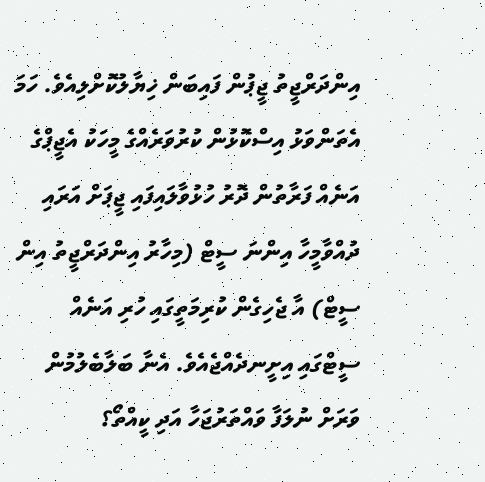އިންދަރްޖީތު ޖީޕުން ފައިބަން ޚިޔާލުކޮށްލިއެވެ. ހަމަ އެތަންވަޅު އިސްކޮޅުން ކުރުވަރެއްގެ މީހަކު އެޖީޕްގެ އަނެއް ފަރާތުން ދޮރު ހުޅުވާލައިފައި ޖީޕަށް އަރައި ދުއްވާމީހާ އިންނަ ސީޓް (މިހާރު އިންދަރްޖީތު އިން ސީޓް) އާ ޖެހިގެން ކުރިމަތީގައި ހުރި އަނެއް ސީޓްގައި އިށީނދެއްޖެއެވެ. އެނާ ބަލާބެލުމުން ވަރަށް ނުލަފާ ވައްތަރުޖަހާ އަދި ކީއްތޯ؟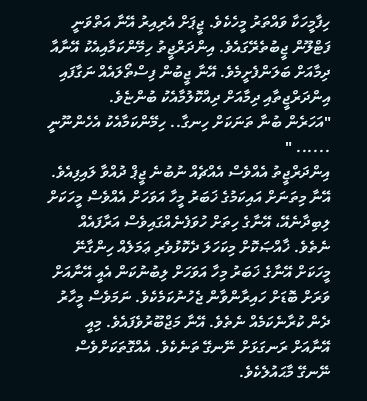ހިފާމީހަކާ ވައްތަރު މީހެކެވެ. ޖީޕަށް އެރިއިރު އޭނާ އަތްވަނީ ފަޓްލޫން ޖީބުތެރޭގައެވެ. އިންދަރްޖީތު ހިމޭންކަމާއިއެކު އޭނާއާ ދިމާއަށް ބަލަންފެށީމެވެ. އޭނާ ޖީބުން ފިސްތޯލައެއް ނަގާފައި އިންދަރްޖީތާއި ދިމާއަށް ދިއްކޮލުމާއެކު ބުންޏެވެ.
"އަހަރެން ބުނާ ތަނަކަށް ހިނގާ.. ހިމޭންކަމާއެކު އެހެންނޫނީ ...... "
އިންދަރްޖީތު އެއްވެސް އެއްޗެއް ނުބުނެ ޖީޕް ދުއްވާ ލައިފިއެވެ. އޭނާ މިތަނަށް އައިކަމުގެ ޚަބަރު މީހާ އަވަހަށް އެއްވެސް މީހަކަށް ލިބިދާނެއޭ، އޭނާގެ ހިތަށް ހުވަފެނެއްގައިވެސް އަރާފައެއް ނެތެވެ. ޚާއްޞަކޮށް މިކަހަލަ ދެކޮޅުވެރި ޢަމަލެއް ހިންގާނޭ މީހަކަށް އޭނާގެ ޚަބަރު މިހާ އަވަހަށް ލިބުނުކަން އެއީ އޭނާއަށް ވަރަށް ބޮޑަށް ހައިރާންވާން ޖެހުނުކަމެކެވެ. ނަމަވެސް މީހާރު ދެން ކުރާނެކަމެއް ނެތެވެ. އޭނާ މަޖްބޫރުވެފައެވެ. މިއީ އޭނާއަށް ރަނގަޅަށް ނޭނގޭ ތަނެކެވެ. އެއްގޮތަކަށްވެސް ނޭނގޭ މާޙައުލެކެވެ.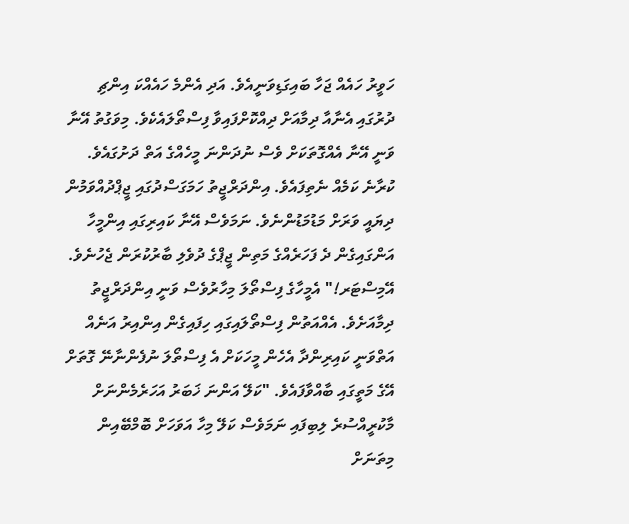ހަވީރު ހައެއް ޖަހާ ބައިގަޑިވަނީއެވެ. އަދި އެންމެ ހައެއްކަ އިންޗި ދުރުގައި އެނާއާ ދިމާއަށް ދިއްކޮށްފައިވާ ފިސްތޯލައެކެވެ. މިވަގުތު އޭނާ ވަނީ އޭނާ އެއްގޮތަކަށް ވެސް ނުދަންނަ މީހެއްގެ އަތް ދަށުގައެވެ. ކުރާނެ ކަމެއް ނެތިފައެވެ. އިންދަރްޖީތު ހަމަގަސްދުގައި ޖީޕްދުއްވަމުން ދިޔައީ ވަރަށް މަޑުމަޑުންނެވެ. ނަމަވެސް އޭނާ ކައިރިގައި އިންމީހާ އަންގައިގެން ދެ ފަހަރެއްގެ މަތިން ޖީޕްގެ ދުވެލި ބާރުކުރަން ޖެހުނެވެ.
އޭމިސްޓަރ!" އެމީހާގެ ފިސްތޯލަ މިހާރުވެސް ވަނީ އިންދަރްޖީތު ދިމާއަށެވެ. އެއްއަތުން ފިސްތޯލައިގައި ހިފައިގެން އިންއިރު އަނެއް އަތްވަނީ ކައިރިންދާ އެހެން މީހަކަށް އެ ފިސްތޯލަ ނުފެންނާނޭ ގޮތަށް އޭގެ މަތީގައި ބާއްވާފައެވެ. "ކަލޭ އަންނަ ޚަބަރު އަހަރެމެންނަށް މާކުރީއްސުރެ ލިބިފައި ނަމަވެސް ކަލޭ މިހާ އަވަހަށް ބޮމްބޭއިން މިތަނަށް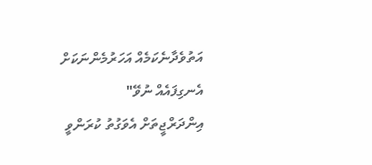އަތުވެދާނެކަމެއް އަހަރުމެންނަކަށް އެނގިފައެއް ނުވޭ"
އިންދަރްޖީތަށް އެވަގުތު ކުރަންވީ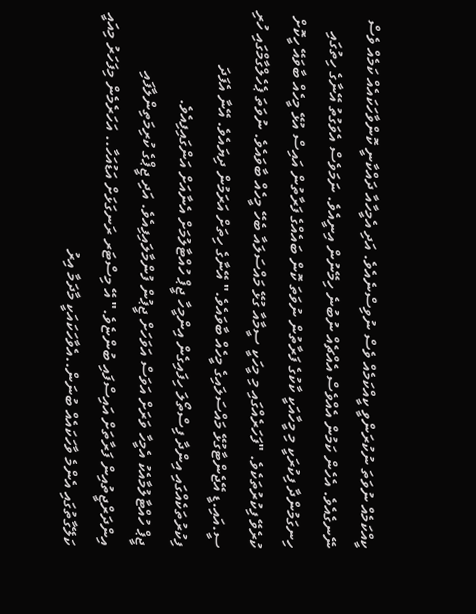ކީއްކަމެއް ނުވަތަ ނުކުރަންވީ ކީއްކަމެއް ވެސް ނުވިސްނެއެވެ. އަދި އެމީހާއާ ދައްކާނީ ކޮންވާހަކައެއް ކަމެއް ވެސް ނޭނގެއެވެ. އެހެން ކަމުން އެއްވެސް އެއްޗެއް ނުބުނެ ހިމޭނުން އިނީއެވެ. ނަމަވެސް އެވަގުތު އޭނާގެ ހިތުގައި ހިނގަމުންދާ ފިކުރަކީ މި މީހާއަކީ ކާކުގެ ފަރާތުން ނުވަތަ ކޮން ބައެއްގެ ފަރާތުން އައިސް އުޅޭ މީހެއް ބާވައޭ ހީކޮށް ކުރެވޭ ފިކުރުތަކެވެ. "ފަހަރެއްގައި މި މީހަކީ ސީމާއާ ގުޅޭ މައްސަލައާ ބެހޭ މީހެއް ބާވައެވެ. ނުވަތަ ޕެހެލްގާމްގައި ހުރި ސީ.އައި.ޑީ އޭޖެންޓާގުޅޭ މައްސަލައިގެ މީހެއް ބާވައެވެ." އޭނާގެ ހިތަށް އަރަމުން ދިޔައެވެ. އޭނާ އެފަދަ ފިކުރުތަކެއްގައި އިންދާ ފިސްތޯލަ ހިފައިގެން އިންމީހާ ޖީޕް ހުއްޓާލުމަށް އެނާއަށް އަންގައިފިއެވެ.
ޖީޕް ހުއްޓާލުމާއެކު އެމީހާ ވަރަށް އަވަސް އަވަހަށް ޖީޕުން ފުންމާލައިފިއެވެ. އަދި ޖީޕްގެ ކުރިމަތިންލާފައި އިންދަރްޖީތުއިން ފަރާތަށް އައިސްފައި ބުންޏެވެ." އޭ މިސްޓަރ ރަނގަޅަށް އަޑުއަހާ.. އަހަރެމެން މިފަހަރު މިއައީ ކަލޭގާތުގައި އެންމެ ވާހަކައެއް ބުނަން..އެވާހަކައަކީ މާދަމާ އިރު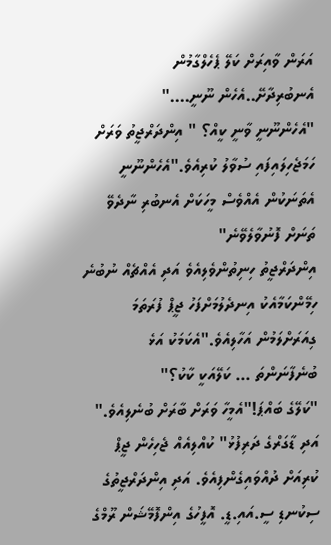އަރަން ވާއިރަށް ކަލޭ ޕެހެލްގާމުން އެނބުރިދާށޭ..އެހެން ނޫނީ...."
"އެހެންނޫނީ ވާނީ ކީއް؟ " އިންދަރްޖީތު ވަރަށް ހަމަޖެހިލައިފައި ސުވާލު ކުރިއެވެ."އެހެންނޫނީ އެތަނަކުން އެއްވެސް މީހަކަށް އެނބުރި ނާދެވޭ ތަނަށް ފޮނުވާލެވޭނެ"
އިންދަރްޖީތު ހިނިތުންވެލިއެވެ އަދި އެއްޗެއް ނުބުނެ ހިމޭންކަމާއެކު އިނދެލުމަށްފަހު ޖީޕް ފުރަތަމަ ގިއަރަށްލަމުން އަހާލިއެވެ."އެކަމަކު އަޅެ ބުނެފާނަންތަ ... ކަލޭއަކީ ކާކު؟"
"ކަލޭގެ ބައްޕަ!"އެމީހާ ވަރަށް ބާރަށް ބުނެލިއެވެ." އަދި ޑާގަރްގެ ދަރިފުޅު" ކުއްލިއެއް ޖެހިހެން ޖީޕް ކުރިއަށް ދުއްވައިގެންފިއެވެ. އަދި އިންދަރްޖީތުގެ ސިކުނޑި ސީ.އައި.ޑީ. އޮފީހުގެ އިންފޮމޭޝަން ރޫމްގެ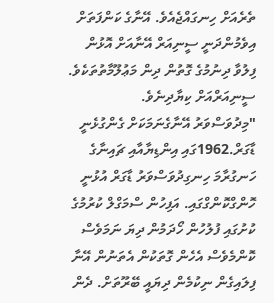ތެރެއަށް ހިނގައްޖެއެވެ. އޭނާގެ ކަންފަތަށް އިވެމުންދަނީ ސީނިއަރް އޭނާއަށް އޮޅުން ފިލުވާ ދިނުމުގެ ގޮތުން ދިން މަޢުލޫމާތުތަކެވެ. ސީނިއަރްއަށް ކިޔާދިނެވެ.
"މިދުވަސްވަރު އޭނާގެނަމަކަށް ގެންގުޅެނީ ޑާގަރް.1962ގައި އިންޑިޔާއާއި ޗައިނާގެ ހަނގުރާމަ ހިނގިދުވަސްވަރު ޑާގަރް އުޅުނީ ހޮންގްކޮންގްގައި. އަފިހުން ސްމަގްލް ކުރުމުގެ ކުށުގައި ފުލުހުން ހޯދަމުން ދިޔަ ނަމަވެސް ކޮންމެވެސް އެހެން ގޮތަކުން އެތަނުން އޭނާ ފިލައިގެން ނިކުމެން ދިޔައީ ބޭރޫތަށް. ދެން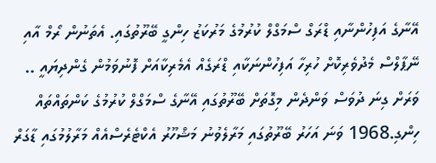އޭނާގެ އަފިހުންނާއި ޑްރަގް ސްމަގްލް ކުރުމުގެ މަރުކަޒު ހިންގީ ބޭރޫތުގައި. އެތަނުން ރޯމް އާއި ނޭޕާލްސް މެދުވެރިކޮށް ހުރިހާ އަފިހުންނަކާއި ޑްރަގެއް އެމެރިކާއަށް ފޮނުވަމުން ގެންދިޔައީ .. ވަރަށް ގިނަ ދުވަސް ވަންދެން މިގޮތަށް ބޭރޫތުގައި އޭނާގެ ސްމަގްލް ކުރުމުގެ ކަންތައްތައް ހިންގި.1968 ވަނަ އަހަރު ބޭރޫތުގައި މަރާލެވުނު މަޝްހޫރު އެކްޓެރެސްއެއް މަރާލުމުގައި ޑާގަރް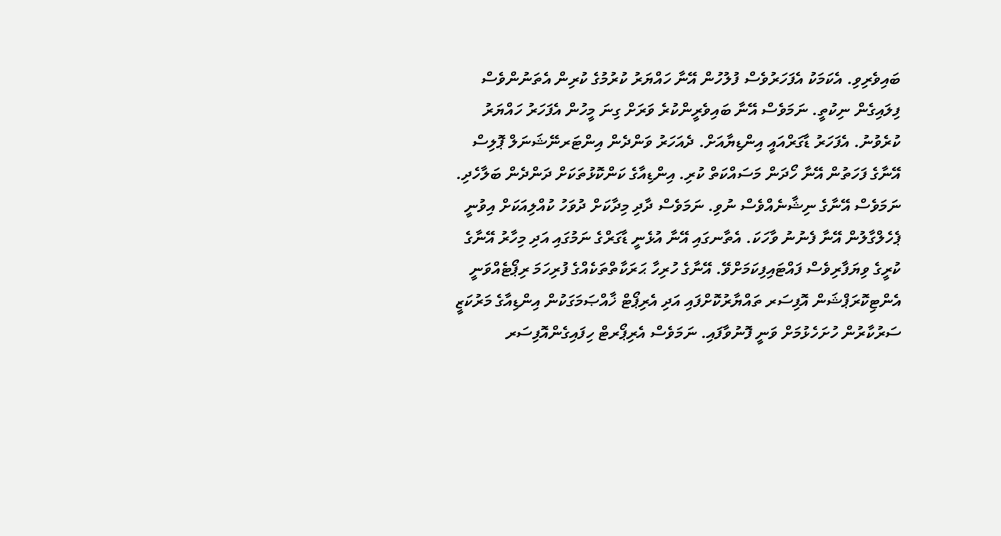ބައިވެރިވި. އެކަމަކު އެފަހަރުވެސް ފުލުހުން އޭނާ ހައްޔަރު ކުރުމުގެ ކުރިން އެތަނުންވެސް ފިލައިގެން ނިކުތީ. ނަމަވެސް އޭނާ ބައިވެރީންކުރެ ވަރަށް ގިނަ މީހުން އެފަހަރު ހައްޔަރު ކުރެވުނު. އެފަހަރު ޑާގަރްއައީ އިންޑިޔާއަށް. ދެއަހަރު ވަންދެން އިންޓަރނޭޝަނަލް ޕޮލިސް އޭނާގެ ފަހަތުން އޭނާ ހޯދަން މަސައްކަތް ކުރި. އިންޑިއާގެ ކަންކޮޅުތަކަށް ދަންދެން ބަލާހެދި. ނަމަވެސް އޭނާގެ ނިޝާނެއްވެސް ނުވި. ނަމަވެސް ދާދި މިދާކަށް ދުވަހު ކުއްލިއަކަށް އިވުނީ ޕެހެލްގާލުން އޭނާ ފެނުނު ވާހަކަ. އެތާނގައި އޭނާ އުޅެނީ ޑާގަރްގެ ނަމުގައި އަދި މިހާރު އޭނާގެ ކުރީގެ ވިޔަފާރިވެސް ފައްޓައިފިކަމަށްވޭ. އޭނާގެ ހުރިހާ ޙަރަކާތްތަކެއްގެ ފުރިހަމަ ރިޕޯޓެއްވަނީ އެންޓިކޮރަޕްޝަން އޮފިސަރ ތައްޔާރުކޮށްފައި އަދި އެރިޕޯޓް ޚާއްޞަމަގަކުން އިންޑިއާގެ މަރުކަޒީ ސަރުކާރުން ހުށަހެޅުމަށް ވަނީ ފޮނުވާފައި. ނަމަވެސް އެރިޕޯރޓް ހިފައިގެންއޮފިސަރ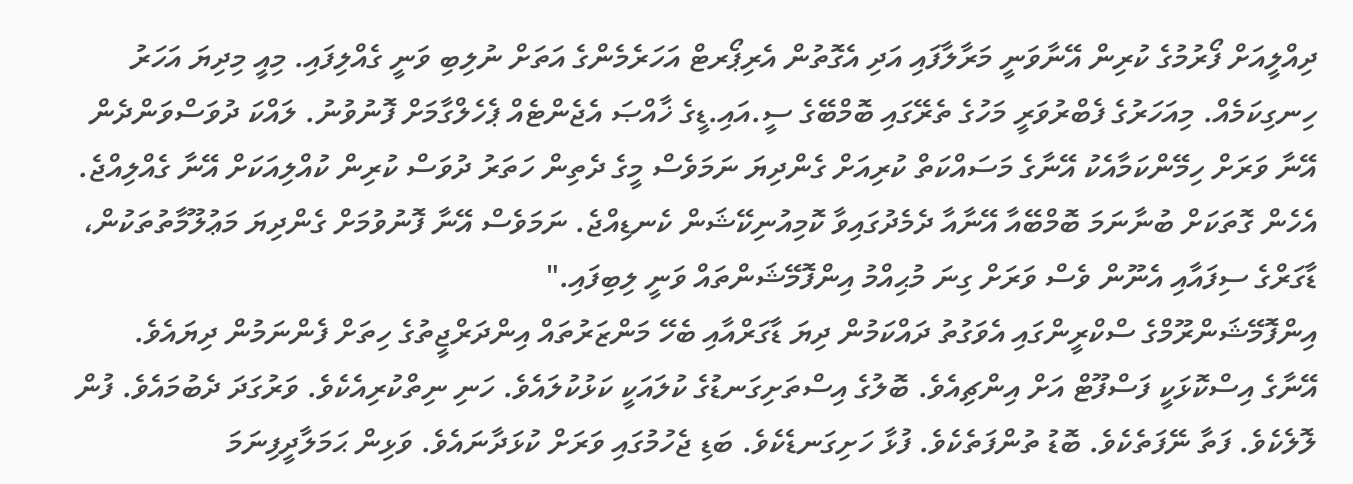ދިއްލީއަށް ފޯރުމުގެ ކުރިން އޭނާވަނީ މަރާލާފައި އަދި އެގޮތުން އެރިޕޯރޓް އަހަރެމެންގެ އަތަށް ނުލިބި ވަނީ ގެއްލިފައި. މިއީ މިދިޔަ އަހަރު ހިނގިކަމެއް. މިއަހަރުގެ ފެބްރުވަރީ މަހުގެ ތެރޭގައި ބޮމްބޭގެ ސީ.އައި.ޑީގެ ޚާއްޞަ އެޖެންޓެއް ޕެހެލްގާމަށް ފޮނުވުނު. ލައްކަ ދުވަސްވަންދެން އޭނާ ވަރަށް ހިމޭންކަމާއެކު އޭނާގެ މަސައްކަތް ކުރިއަށް ގެންދިޔަ ނަމަވެސް މީގެ ދެތިން ހަތަރު ދުވަސް ކުރިން ކުއްލިއަކަށް އޭނާ ގެއްލިއްޖެ. އެހެން ގޮތަކަށް ބުނާނަމަ ބޮމްބޭއާ އޭނާއާ ދެމެދުގައިވާ ކޮމިއުނިކޭޝަން ކެނޑިއްޖެ. ނަމަވެސް އޭނާ ފޮނުވުމަށް ގެންދިޔަ މަޢުލޫމާތުތަކުން، ޑާގަރްގެ ސިފައާއި އެނޫން ވެސް ވަރަށް ގިނަ މުޙިއްމު އިންފޮމޭޝަންތައް ވަނީ ލިބިފައި."
އިންފޮމޭޝަންރޫމްގެ ސްކްރީންގައި އެވަގުތު ދައްކަމުން ދިޔަ ޑާގަރްއާއި ބެހޭ މަންޒަރުތައް އިންދަރްޖީތުގެ ހިތަށް ފެންނަމުން ދިޔައެވެ.
އޭނާގެ އިސްކޮޅަކީ ފަސްފޫޓް އަށް އިންޗިއެވެ. ބޮލުގެ އިސްތަށިގަނޑުގެ ކުލައަކީ ކަޅުކުލައެވެ. ހަނި ނިތްކުރިއެކެވެ. ވަރުގަދަ ދެބުމައެވެ. ފުން ލޮލެކެވެ. ފަތާ ނޭފަތެކެވެ. ބޮޑު ތުންފަތެކެވެ. ފުޅާ ހަށިގަނޑެކެވެ. ބަޑި ޖެހުމުގައި ވަރަށް ކުޅަދާނައެވެ. ވަޅިން ޙަމަލާދީފިނަމަ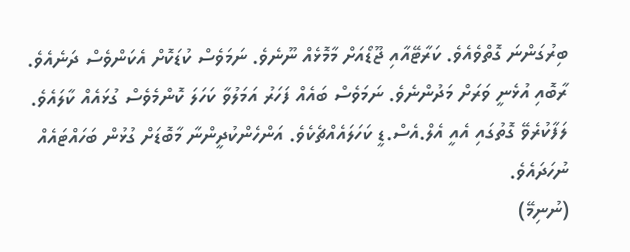ބިރުގަންނަ ގޮތްވެއެވެ. ކަރާޓޭއާއި ޖޫޑޯއަށް މާމޮޅެއް ނޫނެވެ. ނަމަވެސް ކުޑަކޮށް އެކަންވެސް ދަނެއެވެ. ރާބޮއި އުޅެނީ ވަރަށް މަދުންނެވެ. ނަމަވެސް ބައެއް ފަހަރު އަމަލުވާ ކަހަލަ ކޮންމެވެސް ގުޅައެއް ކާލައެވެ. ލަފާކުރެވޭ ގޮތުގައި އެއީ އެލް.އެސް.ޑީ ކަހަލައެއްޗެކެވެ. އަންހެންކުދީންނާ މާބޮޑަށް ގުޅުން ބަހައްޓައެއް ނުހަދައެވެ.
(ނުނިމޭ)